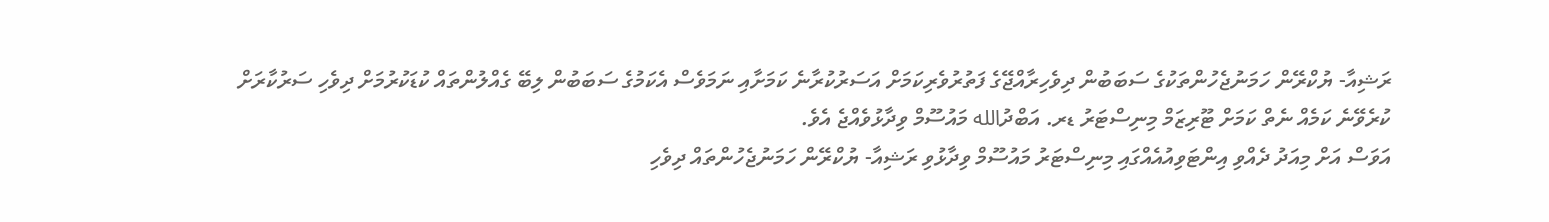ރަޝިއާ- ޔުކްރޭން ހަމަނުޖެހުންތަކުގެ ސަބަބުން ދިވެހިރާއްޖޭގެ ފަތުރުވެރިކަމަށް އަސަރުކުރާނެ ކަމަށާއި ނަމަވެސް އެކަމުގެ ސަބަބުން ލިބޭ ގެއްލުންތައް ކުޑަކުރުމަށް ދިވެހި ސަރުކާރަށް ކުރެވޭނެ ކަމެއް ނެތް ކަމަށް ޓޫރިޒަމް މިނިސްޓަރު ޑރ. އަބްދުالله މައުސޫމް ވިދާޅުވެއްޖެ އެވެ.
އަވަސް އަށް މިއަދު ދެއްވި އިންޓަވިއުއެއްގައި މިނިސްޓަރު މައުސޫމް ވިދާޅުވި ރަޝިއާ- ޔުކްރޭން ހަމަނުޖެހުންތައް ދިވެހި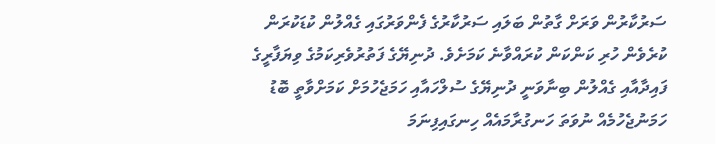ސަރުކާރުން ވަރަށް ގާތުން ބަލައި ސަރުކާރުގެ ފެންވަރުގައި ގެއްލުން ކުޑަކުރަން ކުރެވެން ހުރި ކަންކަން ކުރައްވާނެ ކަމަށެވެ. ދުނިޔޭގެ ފަތުރުވެރިކަމުގެ ވިޔަފާރީގެ ފައިދާއާއި ގެއްލުން ބިނާވަނީ ދުނިޔޭގެ ސުލްހައާއި ހަމަޖެހުމަށް ކަމަށްވާތީ ބޮޑު ހަމަނުޖެހުމެއް ނުވަތަ ހަނގުރާމައެއް ހިނގައިފިނަމަ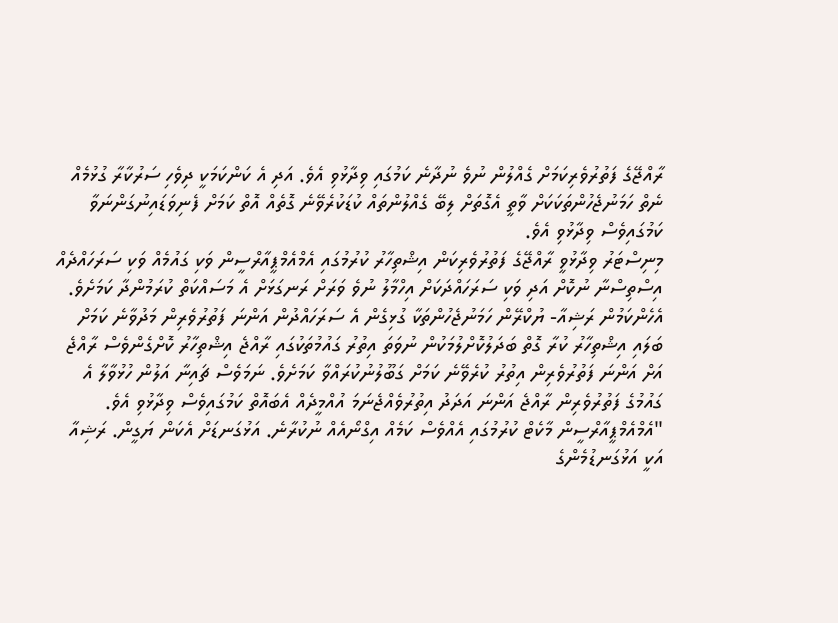ރާއްޖޭގެ ފަތުރުވެރިކަމަށް ގެއްލުން ނުވެ ނުދާނެ ކަމުގައި ވިދާޅުވި އެވެ. އަދި އެ ކަންކަމަކީ ދިވެހި ސަރުކާރާ ގުޅުމެއް ނެތް ހަމަނުޖެހުންތަކަކަށް ވާތީ އެގޮތަށް ލިބޭ ގެއްލުންތައް ކުޑަކުރެވޭނެ ގޮތެއް އޮތް ކަމަށް ފެނިވަޑައިނުގަންނަވާ ކަމުގައިވެސް ވިދާޅުވި އެވެ.
މިނިސްޓަރު ވިދާޅުވީ ރާއްޖޭގެ ފަތުރުވެރިކަން އިޝްތިހާރު ކުރުމުގައި އެމްއެމްޕީއާރްސީން ވަކި ގައުމެއް ވަކި ސަރަހައްދެއް އިސްތިސްނާ ނުކޮށް އަދި ވަކި ސަރަހައްދަކަށް އިހްމާލު ނުވެ ވަރަށް ރަނގަޅަށް އެ މަސައްކަތް ކުރަމުންދާ ކަމަށެވެ. އެހެންކަމުން ރަޝިއާ- ޔުކްރޭން ހަމަނުޖެހުންތަކާ ގުޅިގެން އެ ސަރަހައްދުން އަންނަ ފަތުރުވެރިން މަދުވާނެ ކަމަށް ބަލައި އިޝްތިހާރު ކުރާ ގޮތް ބަދަލުކޮށްލުމަކުން ނުވަތަ އިތުރު ގައުމުތަކުގައި ރާއްޖެ އިޝްތިހާރު ކޮށްގެންވެސް ރާއްޖެ އަށް އަންނަ ފަތުރުވެރިން އިތުރު ކުރެވޭނެ ކަމަށް ގަބޫލުނުކުރައްވާ ކަމަށެވެ. ނަމަވެސް ޗައިނާ އަލުން ހުޅުވާލާ އެ ގައުމުގެ ފަތުރުވެރިން ރާއްޖެ އަންނަ އަދަދު އިތުރުވެއްޖެނަމަ އުއްމީދެއް އެބައޮތް ކަމުގައިވެސް ވިދާޅުވި އެވެ.
"އެމްއެމްޕީއާރްސީން މާކެޓް ކުރުމުގައި އެއްވެސް ކަމެއް އިގްނޯއެއް ނުކުރާނެ. އަޅުގަނޑަށް އެކަން ޔަގީން. ރަޝިއާ އަކީ އަޅުގަނޑުމެންގެ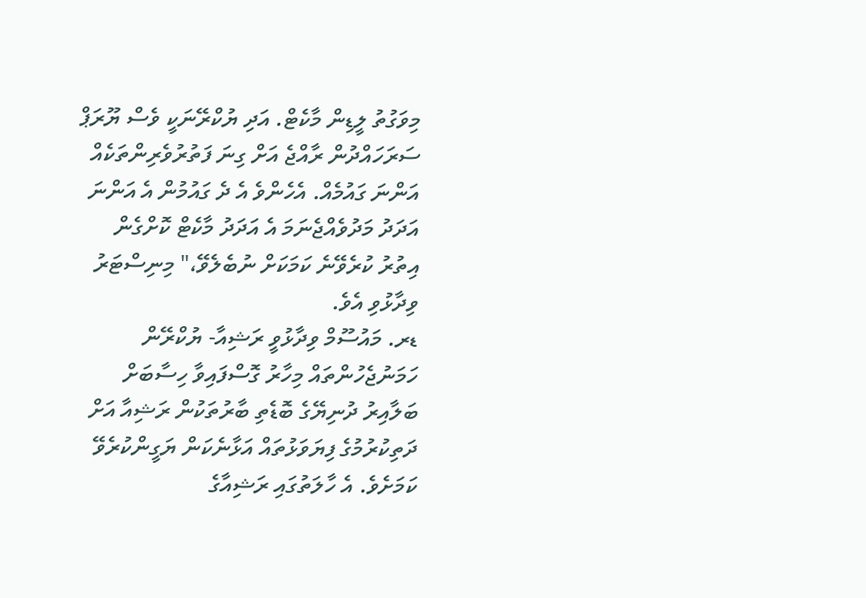މިވަގުތު ލީޑިން މާކެޓް. އަދި ޔުކްރޭނަކީ ވެސް ޔޫރަޕް ސަރަހައްދުން ރާއްޖެ އަށް ގިނަ ފަތުރުވެރިންތަކެއް އަންނަ ގައުމެއް. އެހެންވެ އެ ދެ ގައުމުން އެ އަންނަ އަދަދު މަދުވެއްޖެނަމަ އެ އަދަދު މާކެޓް ކޮށްގެން އިތުރު ކުރެވޭނެ ކަމަކަށް ނުބެލެވޭ،" މިނިސްޓަރު ވިދާޅުވި އެވެ.
ޑރ. މައުސޫމް ވިދާޅުވީ ރަޝިއާ- ޔުކްރޭން ހަމަނުޖެހުންތައް މިހާރު ގޮސްފައިވާ ހިސާބަށް ބަލާއިރު ދުނިޔޭގެ ބޮޑެތި ބާރުތަކުން ރަޝިއާ އަށް ދަތިކުރުމުގެ ފިޔަވަޅުތައް އަޅާނެކަން ޔަގީންކުރެވޭ ކަމަށެވެ. އެ ހާލަތުގައި ރަޝިއާގެ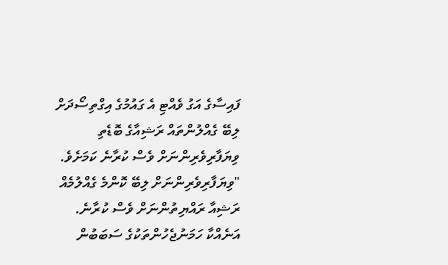ފައިސާގެ އަގު ވެއްޓި އެ ގައުމުގެ އިގްތިސޯދަށް ލިބޭ ގެއްލުންތައް ރަޝިއާގެ ބޮޑެތި ވިޔަފާރިވެރިންނަށް ވެސް ކުރާނެ ކަމަށެވެ.
"ވިޔަފާރިވެރިންނަށް ލިބޭ ކޮންމެ ގެއްލުމެއް ރަޝިއާ ރައްޔިތުންނަށް ވެސް ކުރާނެ. އަނެއްކާ ހަމަނުޖެހުންތަކުގެ ސަބަބުން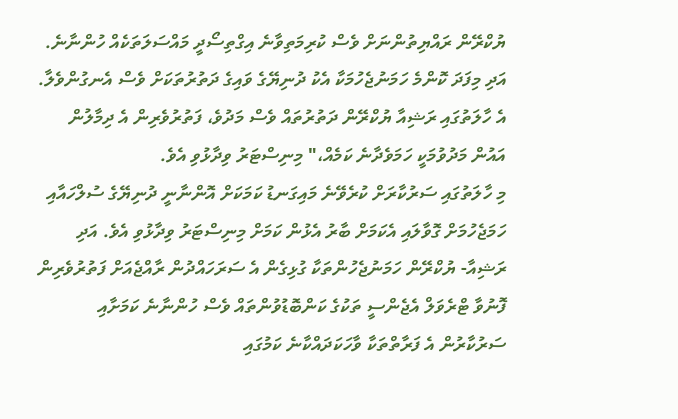ޔުކްރޭން ރައްޔިތުންނަށް ވެސް ކުރިމަތިވާނެ އިގްތިސޯދީ މައްސަލަތަކެއް ހުންނާނެ. އަދި މިފަދަ ކޮންމެ ހަމަނުޖެހުމަކާ އެކު ދުނިޔޭގެ ވައިގެ ދަތުރުތަކަށް ވެސް އެނގުންވެލާ. އެ ހާލަތުގައި ރަޝިއާ ޔުކްރޭން ދަތުރުތައް ވެސް މަދުވެ، ފަތުރުވެރިން އެ ދިމާލުން އައުން މަދުވުމަކީ ހަމަވެދާނެ ކަމެއް،" މިނިސްޓަރު ވިދާޅުވި އެވެ.
މި ހާލަތުގައި ސަރުކާރަށް ކުރެވޭނެ މައިގަނޑު ކަމަކަށް އޮންނާނީ ދުނިޔޭގެ ސުލްހައާއި ހަމަޖެހުމަށް ގޮވާލައި އެކަމަށް ބާރު އެޅުން ކަމަށް މިނިސްޓަރު ވިދާޅުވި އެވެ. އަދި ރަޝިއާ- ޔުކްރޭން ހަމަނުޖެހުންތަކާ ގުޅިގެން އެ ސަރަހައްދުން ރާއްޖެއަށް ފަތުރުވެރިން ފޮނުވާ ޓްރެވަލް އެޖެންސީ ތަކުގެ ކަންބޮޑުވުންތައް ވެސް ހުންނާނެ ކަމަށާއި ސަރުކާރުން އެ ފަރާތްތަކާ ވާހަކަދައްކާނެ ކަމުގައި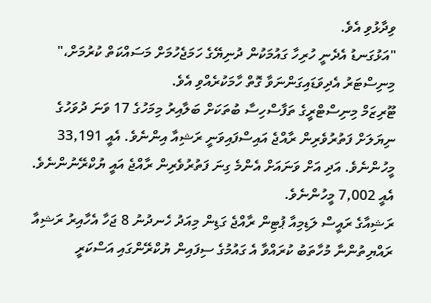ވިދާޅުވި އެވެ.
"އަޅުގަނޑު އެދެނީ ހުރިހާ ގައުމަކުން ދުނިޔޭގެ ހަމަޖެހުމަށް މަސައްކަތް ކުރުމަށް،" މިނިސްޓަރު އެދިވަޑައިގަންނަވާ ގޮތް ހާމަކުރެއްވި އެވެ.
ޓޫރިޒަމް މިނިސްޓްރީގެ ތަފާސްހިސާ ބުތަކަށް ބަލާއިރު މިމަހުގެ 17 ވަނަ ދުވަހުގެ ނިޔަލަށް ފަތުރުވެރިން ރާއްޖެ އައިސްފައިވަނީ ރަޝިއާ އިންނެވެ. އެއީ 33,191 މީހުންނެވެ. އަދި އަށް ވަނައަށް އެންމެ ގިނަ ފަތުރުވެރިން ރާއްޖެ އައީ ޔުކްރޭނުންނެވެ. އެއީ 7,002 މީހުންނެވެ.
ރަޝިއާގެ ރައީސް ލަޑިމިއާ ޕުޓިން ރާއްޖެ ގަޑިން މިއަދު ހެނދުނު 8 ޖަހާ އެހާއިރު ރަޝިއާ ރައްޔިތުންނާ މުހާތަބު ކުރައްވާ އެ ގައުމުގެ ސިފައިން ޔުކްރޭންގައި އަސްކަރީ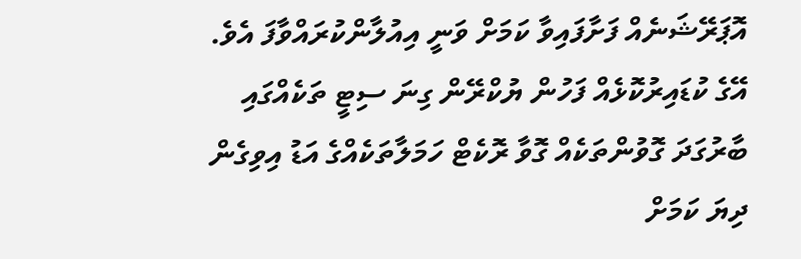އޮޕަރޭޝަނެއް ފަށާފައިވާ ކަމަށް ވަނީ އިއުލާންކުރައްވާފަ އެވެ. އޭގެ ކުޑައިރުކޮޅެއް ފަހުން ޔުކްރޭން ގިނަ ސިޓީ ތަކެއްގައި ބާރުގަދަ ގޮވުންތަކެއް ގޮވާ ރޮކެޓް ހަމަލާތަކެއްގެ އަޑު އިވިގެން ދިޔަ ކަމަށް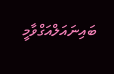ބައިނައަލްއަގްވާމީ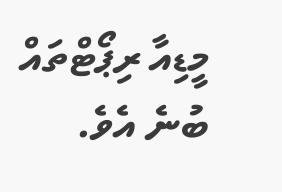މީޑިއާ ރިޕޯޓްތައް ބުނެ އެވެ.